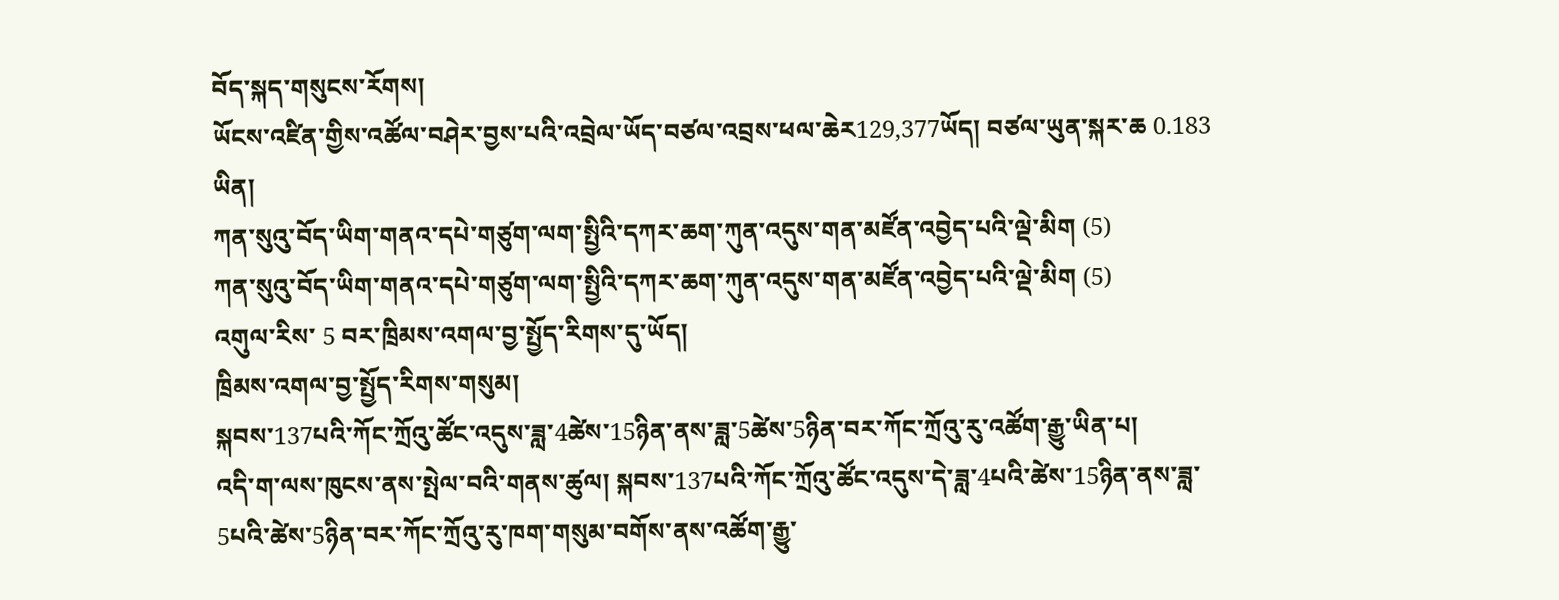བོད་སྐད་གསུངས་རོགས།
ཡོངས་འཛིན་གྱིས་འཚོལ་བཤེར་བྱས་པའི་འབྲེལ་ཡོད་བཙལ་འབྲས་ཕལ་ཆེར129,377ཡོད། བཙལ་ཡུན་སྐར་ཆ 0.183
ཡིན།
ཀན་སུའུ་བོད་ཡིག་གནའ་དཔེ་གཙུག་ལག་སྤྱིའི་དཀར་ཆག་ཀུན་འདུས་གན་མཛོན་འབྱེད་པའི་ལྡེ་མིག (5)
ཀན་སུའུ་བོད་ཡིག་གནའ་དཔེ་གཙུག་ལག་སྤྱིའི་དཀར་ཆག་ཀུན་འདུས་གན་མཛོན་འབྱེད་པའི་ལྡེ་མིག (5)
འགུལ་རིས་ 5 བར་ཁྲིམས་འགལ་བྱ་སྤྱོད་རིགས་དུ་ཡོད།
ཁྲིམས་འགལ་བྱ་སྤྱོད་རིགས་གསུམ།
སྐབས་137པའི་ཀོང་ཀྲོའུ་ཚོང་འདུས་ཟླ་4ཚེས་15ཉིན་ནས་ཟླ་5ཚེས་5ཉིན་བར་ཀོང་ཀྲོའུ་རུ་འཚོག་རྒྱུ་ཡིན་པ།
འདི་ག་ལས་ཁུངས་ནས་སྤེལ་བའི་གནས་ཚུལ། སྐབས་137པའི་ཀོང་ཀྲོའུ་ཚོང་འདུས་དེ་ཟླ་4པའི་ཚེས་15ཉིན་ནས་ཟླ་5པའི་ཚེས་5ཉིན་བར་ཀོང་ཀྲོའུ་རུ་ཁག་གསུམ་བགོས་ནས་འཚོག་རྒྱུ་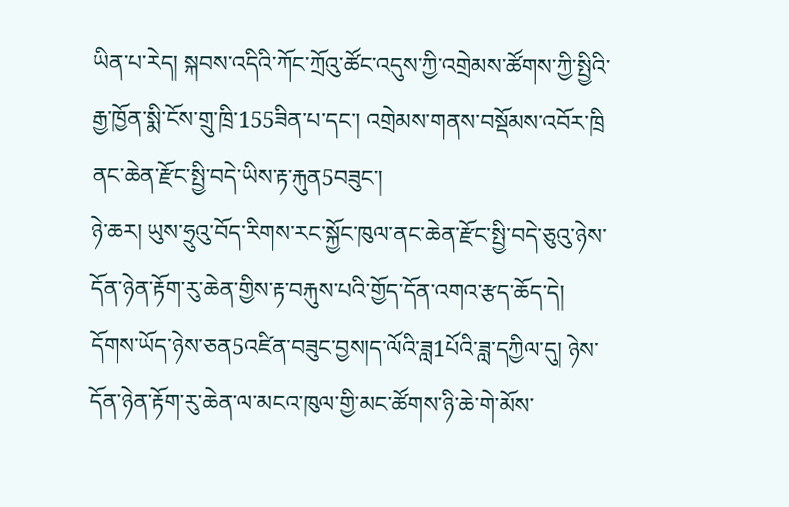ཡིན་པ་རེད། སྐབས་འདིའི་ཀོང་ཀྲོའུ་ཚོང་འདུས་ཀྱི་འགྲེམས་ཚོགས་ཀྱི་སྤྱིའི་རྒྱ་ཁྱོན་སྨི་ངོས་གྲུ་ཁྲི་155ཟིན་པ་དང་། འགྲེམས་གནས་བསྡོམས་འབོར་ཁྲི
ནང་ཆེན་རྫོང་སྤྱི་བདེ་ཡིས་རྟ་རྐུན5བཟུང་།
ཉེ་ཆར། ཡུས་ཧྲུའུ་བོད་རིགས་རང་སྐྱོང་ཁུལ་ནང་ཆེན་རྫོང་སྤྱི་བདེ་ཅུའུ་ཉེས་དོན་ཉེན་རྟོག་རུ་ཆེན་གྱིས་རྟ་བརྐུས་པའི་གྱོད་དོན་འགའ་རྩད་ཆོད་དེ། དོགས་ཡོད་ཉེས་ཅན5འཛིན་བཟུང་བྱས།ད་ལོའི་ཟླ1པོའི་ཟླ་དཀྱིལ་དུ། ཉེས་དོན་ཉེན་རྟོག་རུ་ཆེན་ལ་མངའ་ཁུལ་གྱི་མང་ཚོགས་ཉི་ཆེ་གེ་མོས་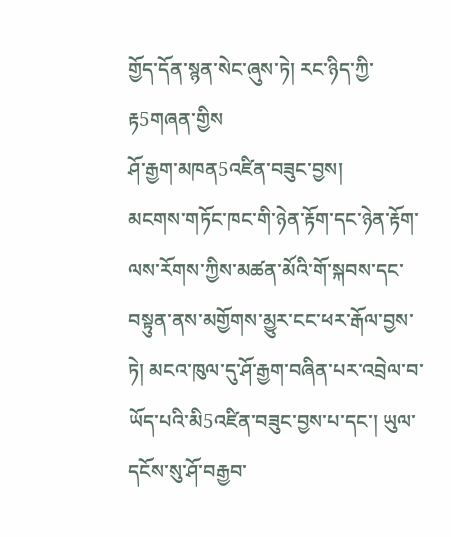གྱོད་དོན་སྙན་སེང་ཞུས་ཏེ། རང་ཉིད་ཀྱི་རྟ5གཞན་གྱིས
ཤོ་རྒྱག་མཁན5འཛིན་བཟུང་བྱས།
མངགས་གཏོང་ཁང་གི་ཉེན་རྟོག་དང་ཉེན་རྟོག་ལས་རོགས་ཀྱིས་མཚན་མོའི་གོ་སྐབས་དང་བསྟུན་ནས་མགྱོགས་མྱུར་ངང་ཕར་རྒོལ་བྱས་ཏེ། མངའ་ཁུལ་དུ་ཤོ་རྒྱག་བཞིན་པར་འབྲེལ་བ་ཡོད་པའི་མི5འཛིན་བཟུང་བྱས་པ་དང་། ཡུལ་དངོས་སུ་ཤོ་བརྒྱབ་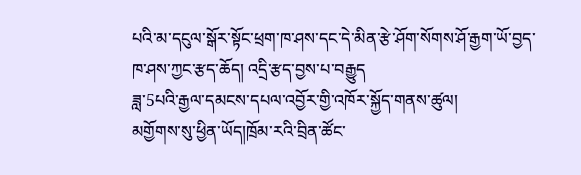པའི་མ་དངུལ་སྒོར་སྟོང་ཕྲག་ཁ་ཤས་དང་དེ་མིན་རྩེ་ཤོག་སོགས་ཤོ་རྒྱག་ཡོ་བྱད་ཁ་ཤས་ཀྱང་རྩད་ཆོད། འདྲི་རྩད་བྱས་པ་བརྒྱུད
ཟླ་5པའི་རྒྱལ་དམངས་དཔལ་འབྱོར་གྱི་འཁོར་སྐྱོད་གནས་ཚུལ།
མགྱོགས་སུ་ཕྱིན་ཡོད།ཁྲོམ་རའི་བྲིན་ཚོང་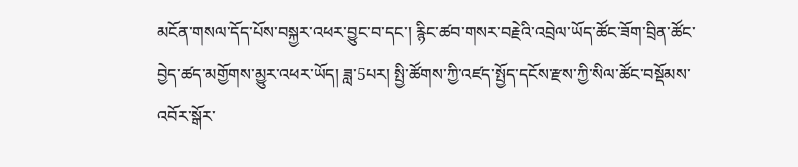མངོན་གསལ་དོད་པོས་བསྐྱར་འཕར་བྱུང་བ་དང་། རྙིང་ཚབ་གསར་བརྗེའི་འབྲེལ་ཡོད་ཚོང་ཟོག་བྲིན་ཚོང་བྱེད་ཚད་མགྱོགས་མྱུར་འཕར་ཡོད། ཟླ་5པར། སྤྱི་ཚོགས་ཀྱི་འཛད་སྤྱོད་དངོས་རྫས་ཀྱི་སིལ་ཚོང་བསྡོམས་འབོར་སྒོར་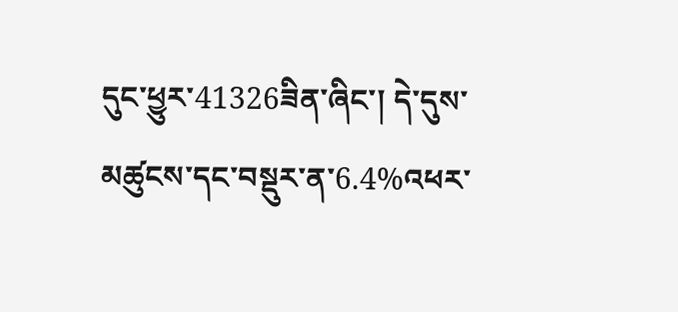དུང་ཕྱུར་41326ཟིན་ཞིང་། དེ་དུས་མཚུངས་དང་བསྡུར་ན་6.4%འཕར་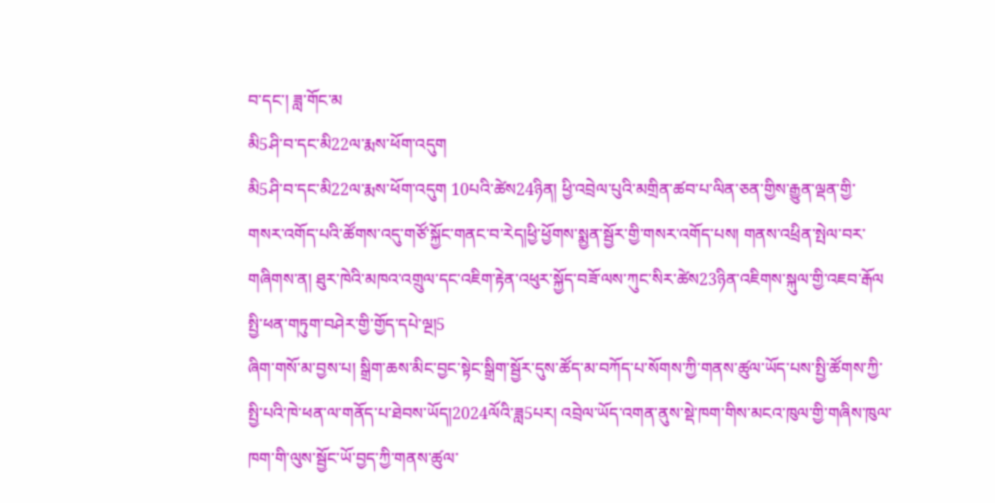བ་དང་། ཟླ་གོང་མ
མི5ཤི་བ་དང་མི22ལ་རྨས་ཕོག་འདུག
མི5ཤི་བ་དང་མི22ལ་རྨས་ཕོག་འདུག 10པའི་ཚེས24ཉིན། ཕྱི་འབྲེལ་པུའི་མགྲིན་ཚབ་པ་ལིན་ཅན་གྱིས་རྒྱུན་ལྡན་གྱི་གསར་འགོད་པའི་ཚོགས་འདུ་གཙོ་སྐྱོང་གནང་བ་རེད།ཕྱི་ཕྱོགས་སྨྱན་སྦྱོར་གྱི་གསར་འགོད་པས། གནས་འཕྲིན་སྤེལ་བར་གཞིགས་ན། ཐུར་ཁེའི་མཁའ་འགྲུལ་དང་འཇིག་རྟེན་འཕུར་སྐྱོད་བཟོ་ལས་ཀུང་སིར་ཚེས23ཉིན་འཇིགས་སྐུལ་གྱི་འཇབ་རྒོལ
སྤྱི་ཕན་གཏུག་བཤེར་གྱི་གྱོད་དཔེ་ལྔ།5
ཞིག་གསོ་མ་བྱས་པ། སྒྲིག་ཆས་མིང་བྱང་སྟེང་སྒྲིག་སྦྱོར་དུས་ཚོད་མ་བཀོད་པ་སོགས་ཀྱི་གནས་ཚུལ་ཡོད་པས་སྤྱི་ཚོགས་ཀྱི་སྤྱི་པའི་ཁེ་ཕན་ལ་གནོད་པ་ཐེབས་ཡོད།2024ལོའི་ཟླ5པར། འབྲེལ་ཡོད་འགན་ནུས་སྡེ་ཁག་གིས་མངའ་ཁུལ་གྱི་གཞིས་ཁུལ་ཁག་གི་ལུས་སྦྱོང་ཡོ་བྱད་ཀྱི་གནས་ཚུལ་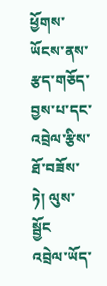ཕྱོགས་ཡོངས་ནས་རྩད་གཅོད་བྱས་པ་དང་འབྲེལ་རྩིས་ཐོ་བཟོས་ཏེ། ལུས་སྦྱོང
འབྲེལ་ཡོད་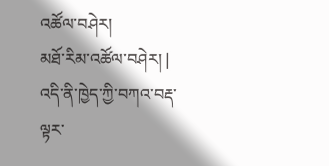འཚོལ་བཤེར།
མཐོ་རིམ་འཚོལ་བཤེར། |
འདི་ནི་ཁྱེད་ཀྱི་བཀའ་བརྡ་ལྟར་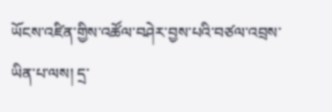ཡོངས་འཛིན་གྱིས་འཚོལ་བཤེར་བྱས་པའི་བཙལ་འབྲས་ཡིན་པ་ལས། དྲ་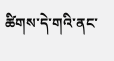ཚིགས་དེ་གའི་ནང་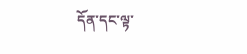དོན་དང་ལྟ་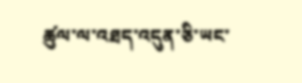ཚུལ་ལ་འཐད་འདུན་ཅི་ཡང་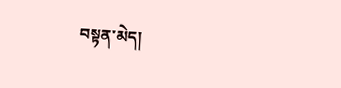བསྟན་མེད།